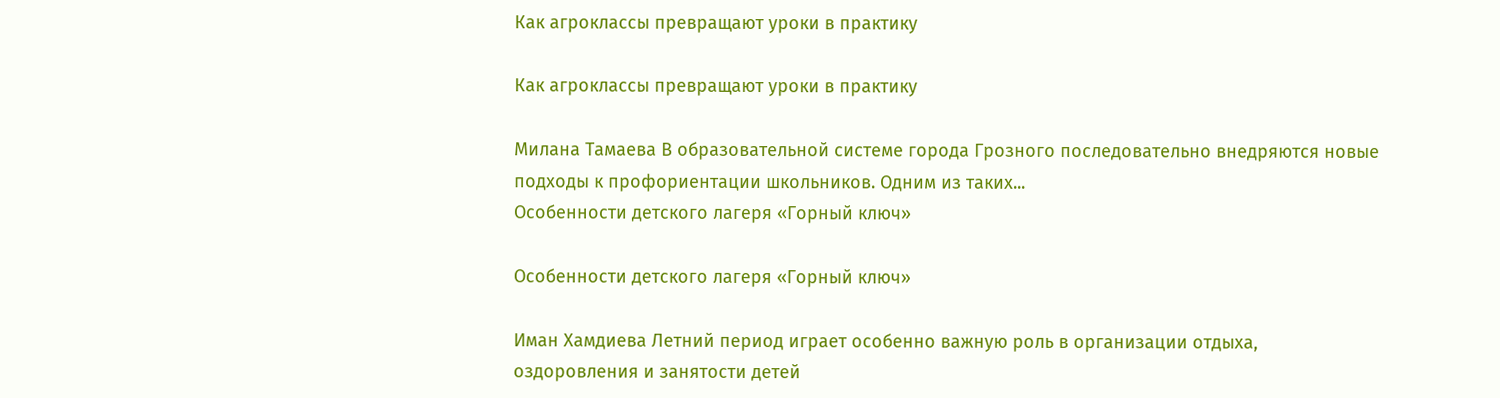Как агроклассы превращают уроки в практику

Как агроклассы превращают уроки в практику

Милана Тамаева В образовательной системе города Грозного последовательно внедряются новые подходы к профориентации школьников. Одним из таких...
Особенности детского лагеря «Горный ключ»

Особенности детского лагеря «Горный ключ»

Иман Хамдиева Летний период играет особенно важную роль в организации отдыха, оздоровления и занятости детей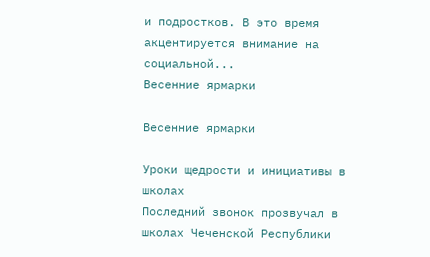и подростков. В это время акцентируется внимание на социальной...
Весенние ярмарки

Весенние ярмарки

Уроки щедрости и инициативы в школах
Последний звонок прозвучал в школах Чеченской Республики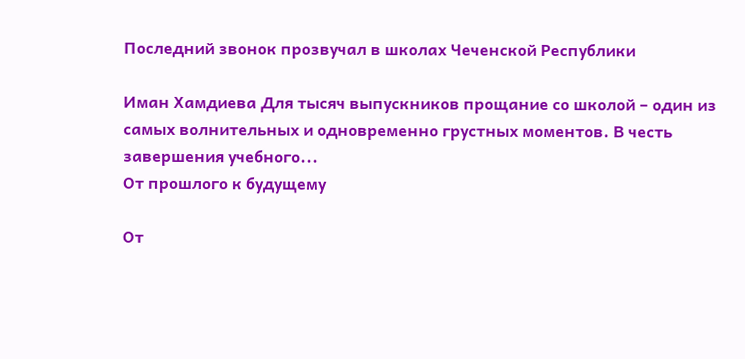Последний звонок прозвучал в школах Чеченской Республики

Иман Хамдиева Для тысяч выпускников прощание со школой – один из самых волнительных и одновременно грустных моментов. В честь завершения учебного...
От прошлого к будущему

От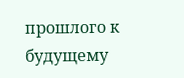прошлого к будущему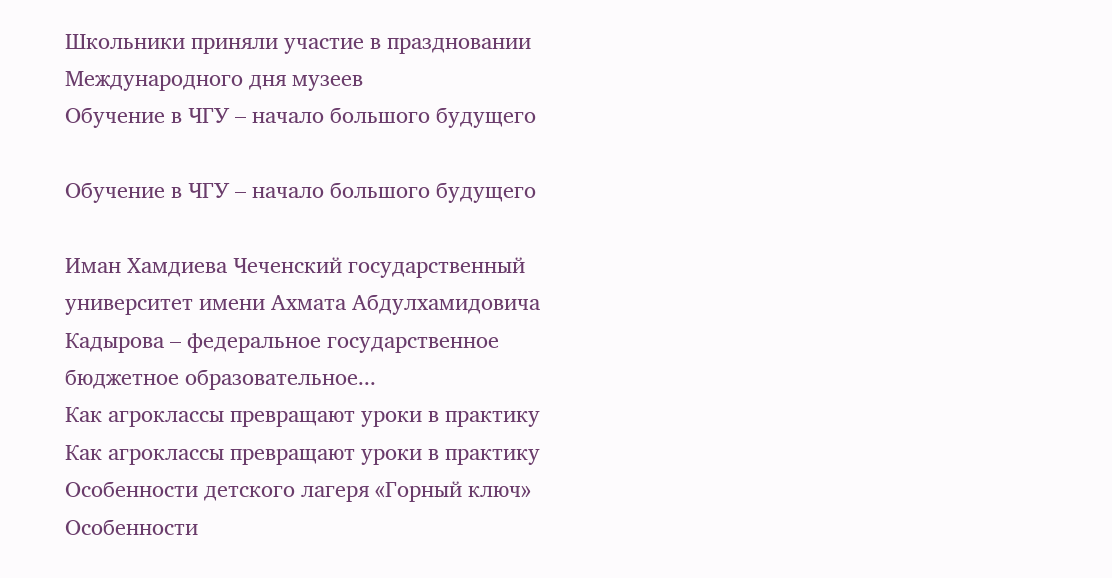Школьники приняли участие в праздновании Международного дня музеев
Обучение в ЧГУ – начало большого будущего

Обучение в ЧГУ – начало большого будущего

Иман Хамдиева Чеченский государственный университет имени Ахмата Абдулхамидовича Кадырова – федеральное государственное бюджетное образовательное...
Как агроклассы превращают уроки в практику
Как агроклассы превращают уроки в практику
Особенности детского лагеря «Горный ключ»
Особенности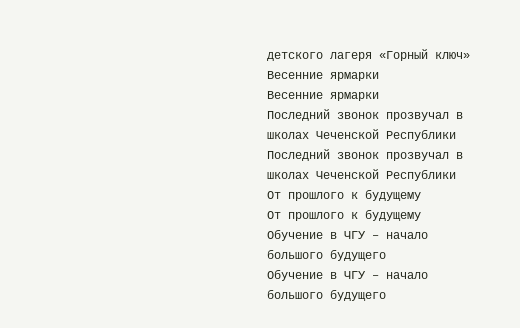детского лагеря «Горный ключ»
Весенние ярмарки
Весенние ярмарки
Последний звонок прозвучал в школах Чеченской Республики
Последний звонок прозвучал в школах Чеченской Республики
От прошлого к будущему
От прошлого к будущему
Обучение в ЧГУ – начало большого будущего
Обучение в ЧГУ – начало большого будущего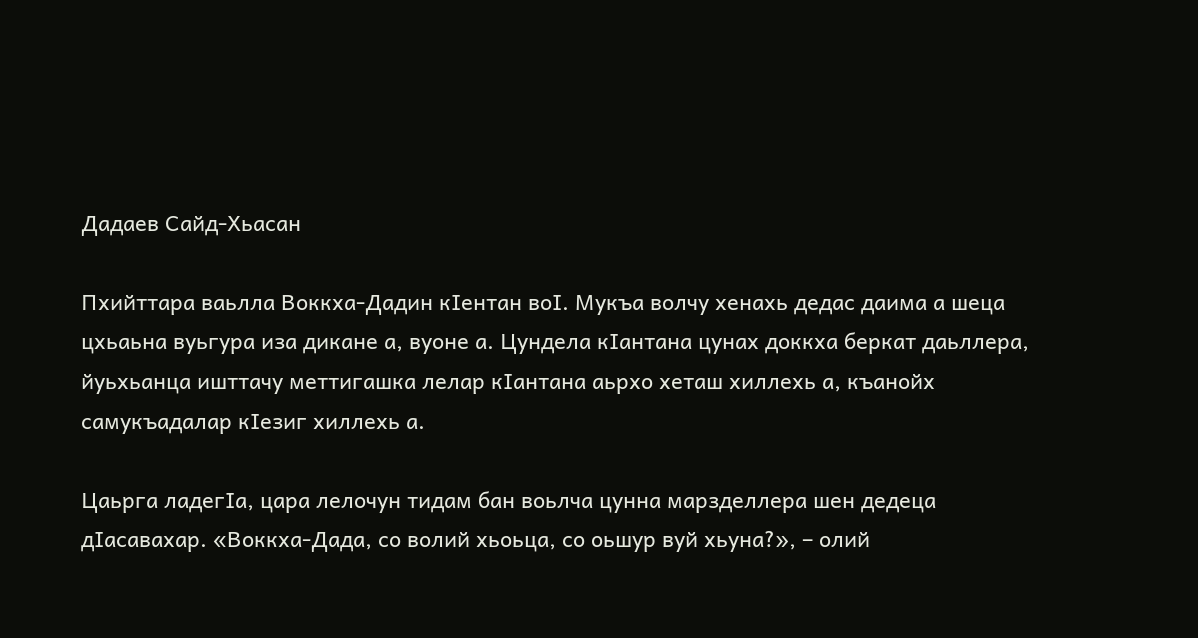Дадаев Сайд-Хьасан

Пхийттара ваьлла Воккха-Дадин кIентан воI. Мукъа волчу хенахь дедас даима а шеца цхьаьна вуьгура иза дикане а, вуоне а. Цундела кIантана цунах доккха беркат даьллера, йуьхьанца ишттачу меттигашка лелар кIантана аьрхо хеташ хиллехь а, къанойх самукъадалар кIезиг хиллехь а.

Цаьрга ладегIа, цара лелочун тидам бан воьлча цунна марзделлера шен дедеца дIасавахар. «Воккха-Дада, со волий хьоьца, со оьшур вуй хьуна?», – олий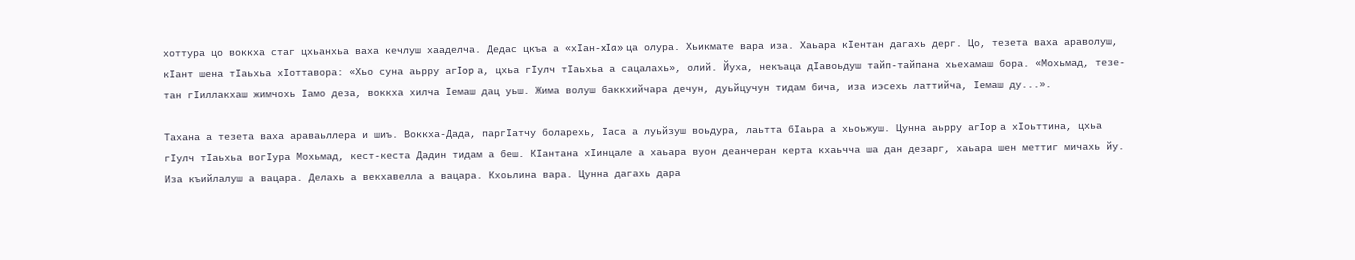хоттура цо воккха стаг цхьанхьа ваха кечлуш хааделча. Дедас цкъа а «хIан-xIa» ца олура. Хьикмате вара иза. Хаьара кIентан дагахь дерг. Цо, тезета ваха араволуш, кIант шена тIаьхьа хIоттавора: «Хьо суна аьрру aгIop а, цхьа гIулч тIаьхьа а сацалахь», олий. Йуха, некъаца дIавоьдуш тайп-тайпана хьехамаш бора. «Мохьмад, тезе-тан гIиллакхаш жимчохь Iамо деза, воккха хилча Iемаш дац уьш. Жима волуш баккхийчара дечун, дуьйцучун тидам бича, иза иэсехь латтийча, Iемаш ду...».

Тахана а тезета ваха араваьллера и шиъ. Воккха-Дада, паргIатчу боларехь, Iаса а луьйзуш воьдура, лаьтта бIаьра а хьоьжуш. Цунна аьрру aгIop а хIоьттина, цхьа гIулч тIаьхьа вогIура Мохьмад, кест-кеста Дадин тидам а беш. КIантана хIинцале а хаьара вуон деанчеран керта кхаьчча ша дан дезарг, хаьара шен меттиг мичахь йу. Иза къийлалуш а вацара. Делахь а векхавелла а вацара. Кхоьлина вара. Цунна дагахь дара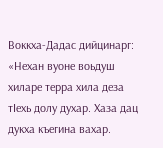Воккха-Дадас дийцинарг: «Нехан вуоне воьдуш хиларе терра хила деза тIехь долу духар. Хаза дац дукха къегина вахар.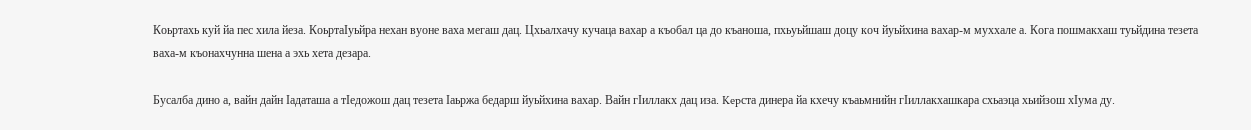Коьртахь куй йа пес хила йеза. КоьртаIуьйра нехан вуоне ваха мегаш дац. Цхьалхачу кучаца вахар а къобал ца до къаноша, пхьуьйшаш доцу коч йуьйхина вахар-м муххале а. Кога пошмакхаш туьйдина тезета ваха-м къонахчунна шена а эхь хета дезара.

Бусалба дино а, вайн дайн Iадаташа а тIедожош дац тезета Iаьржа бедарш йуьйхина вахар. Вайн гIиллакх дац иза. Kepста динера йа кхечу къаьмнийн гIиллакхашкара схьаэца хьийзош хIума ду.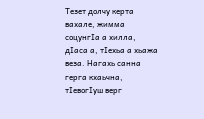Тезет долчу керта вахале, жимма соцунгIа а хилла, дIаса а, тIехьа а хьажа веза. Нагахь санна герга кхаьчна, тIевогIуш верг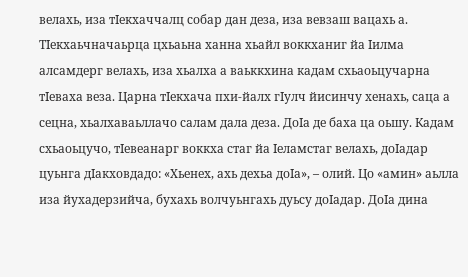велахь, иза тIекхаччалц собар дан деза, иза вевзаш вацахь а. ТIекхаьчначаьрца цхьаьна ханна хьайл воккханиг йа Iилма алсамдерг велахь, иза хьалха а ваьккхина кадам схьаоьцучарна тIеваха веза. Царна тIекхача пхи-йалх гIулч йисинчу хенахь, саца а сецна, хьалхаваьллачо салам дала деза. ДоIа де баха ца оьшу. Кадам схьаоьцучо, тIевеанарг воккха стаг йа Iеламстаг велахь, доIадар цуьнга дIакховдадо: «Хьенех, ахь дехьа доIа», – олий. Цо «амин» аьлла иза йухадерзийча, бухахь волчуьнгахь дуьсу доIадар. ДоIа дина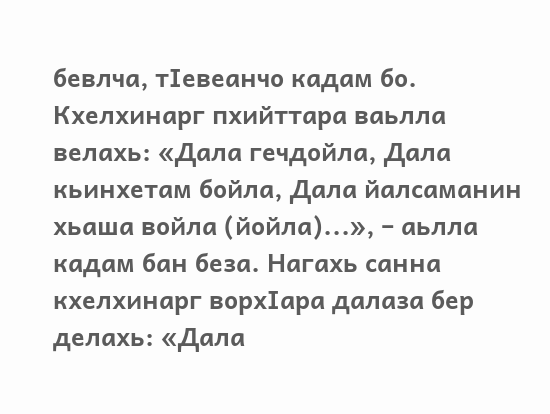бевлча, тIевеанчо кадам бо. Кхелхинарг пхийттара ваьлла велахь: «Дала гечдойла, Дала кьинхетам бойла, Дала йалсаманин хьаша войла (йойла)...», – аьлла кадам бан беза. Нагахь санна кхелхинарг ворхIара далаза бер делахь: «Дала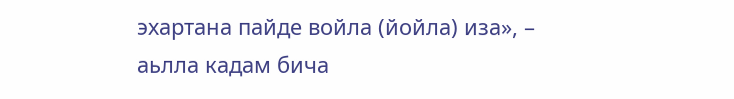эхартана пайде войла (йойла) иза», – аьлла кадам бича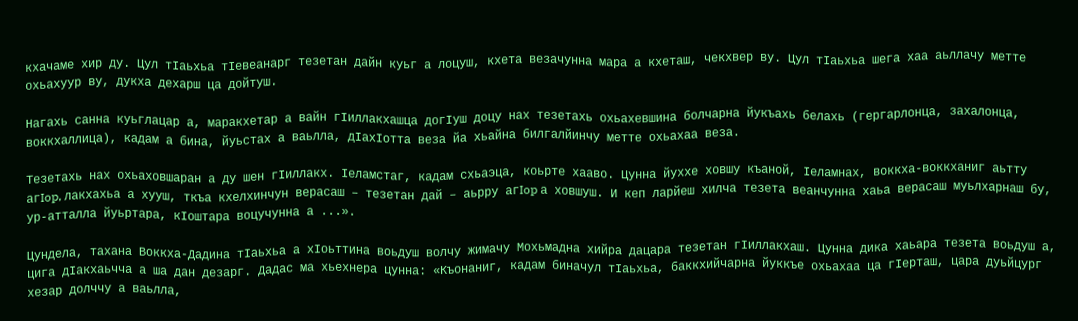кхачаме хир ду. Цул тIаьхьа тIевеанарг тезетан дайн куьг а лоцуш, кхета везачунна мара а кхеташ, чекхвер ву. Цул тIаьхьа шега хаа аьллачу метте охьахуур ву, дукха дехарш ца дойтуш.

Нагахь санна куьглацар а, маракхетар а вайн гIиллакхашца догIуш доцу нах тезетахь охьахевшина болчарна йукъахь белахь (гергарлонца, захалонца, воккхаллица), кадам а бина, йуьстах а ваьлла, дIахIотта веза йа хьайна билгалйинчу метте охьахаа веза.

Тезетахь нах охьаховшаран а ду шен гIиллакх. Iеламстаг, кадам схьаэца, коьрте хааво. Цунна йуххе ховшу къаной, Iеламнах, воккха-воккханиг аьтту aгIop, лакхахьа а хууш, ткъа кхелхинчун верасаш – тезетан дай – аьрру aгIop а ховшуш. И кеп ларйеш хилча тезета веанчунна хаьа верасаш муьлхарнаш бу, ур-атталла йуьртара, кIоштара воцучунна а ...».

Цундела, тахана Воккха-Дадина тIаьхьа а хIоьттина воьдуш волчу жимачу Мохьмадна хийра дацара тезетан гIиллакхаш. Цунна дика хаьара тезета воьдуш а, цига дIакхаьчча а ша дан дезарг. Дадас ма хьехнера цунна: «Къонаниг, кадам биначул тIаьхьа, баккхийчарна йуккъе охьахаа ца гIерташ, цара дуьйцург хезар долччу а ваьлла,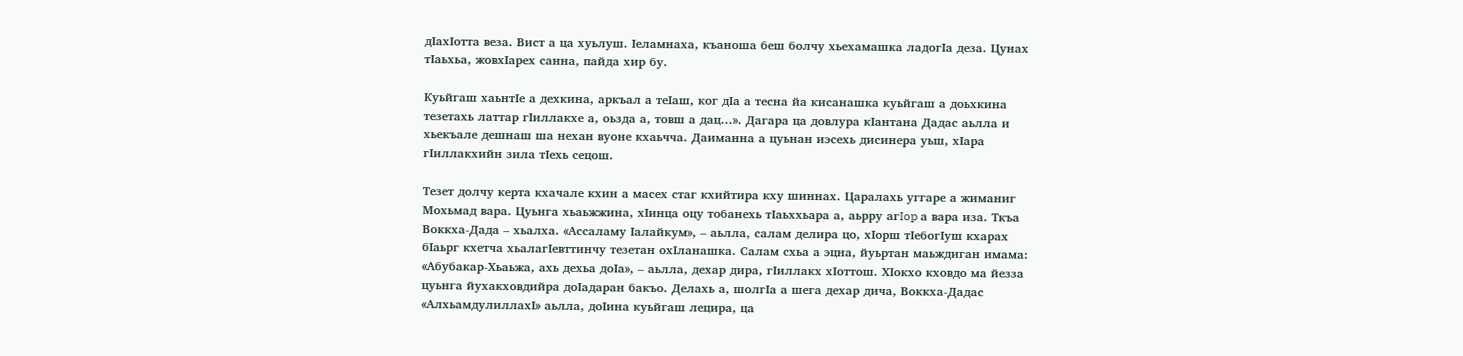дIахIотта веза. Вист а ца хуьлуш. Iеламнаха, къаноша беш болчу хьехамашка ладогIа деза. Цунах тIаьхьа, жовхIарех санна, пайда хир бу.

Куьйгаш хаьнтIе а дехкина, аркъал а теIаш, ког дIа а тесна йа кисанашка куьйгаш а доьхкина тезетахь латтар гIиллакхе а, оьзда а, товш а дац...». Дагара ца довлура кIантана Дадас аьлла и хьекъале дешнаш ша нехан вуоне кхаьчча. Даиманна а цуьнан иэсехь дисинера уьш, хIара гIиллакхийн зила тIехь сецош.

Тезет долчу керта кхачале кхин а масех стаг кхийтира кху шиннах. Царалахь уггаре а жиманиг Мохьмад вара. Цуьнга хьаьжжина, хIинца оцу тобанехь тIаьххьара а, аьрру aгIop а вара иза. Ткъа Воккха-Дада – хьалха. «Ассаламу Iалайкум», – аьлла, салам делира цо, хIорш тIебогIуш кхарах бIаьрг кхетча хьалагIевттинчу тезетан охIланашка. Салам схьа а эцна, йуьртан маьждиган имама: «Абубакар-Хьаьжа, ахь дехьа доIа», – аьлла, дехар дира, гIиллакх хIоттош. ХIокхо кховдо ма йезза цуьнга йухакховдийра доIадаран бакъо. Делахь а, шолгIа а шега дехар дича, Воккха-Дадас «АлхьамдулиллахI» аьлла, доIина куьйгаш лецира, ца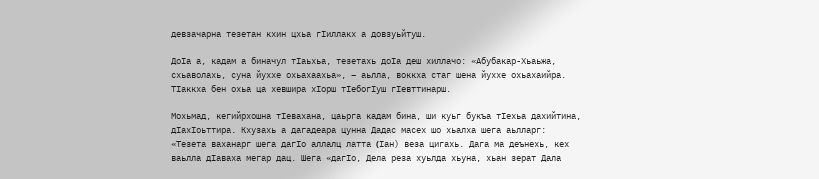девзачарна тезетан кхин цхьа гIиллакх а довзуьйтуш.

ДоIа а, кадам а биначул тIаьхьа, тезетахь доIа деш хиллачо: «Абубакар-Хьаьжа, схьаволахь, суна йуххе охьахаахьа», – аьлла, воккха стаг шена йуххе охьахаийра. ТIаккха бен охьа ца хевшира хIорш тIебогIуш гIевттинарш.

Мохьмад, кегийрхошна тIевахана, цаьрга кадам бина, ши куьг букъа тIехьа дахийтина, дIахIоьттира. Кхузахь а дагадеара цунна Дадас масех шо хьалха шега аьлларг: «Тезета ваханарг шега дагIо аллалц латта (Iан) веза цигахь. Дага ма деънехь, кех ваьлла дIаваха мегар дац. Шега «дагIо, Дела реза хуьлда хьуна, хьан зерат Дала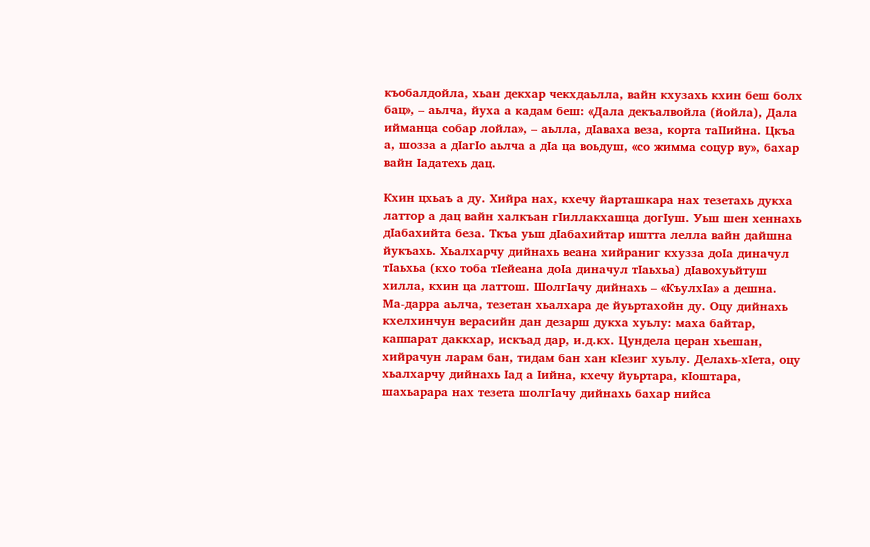къобалдойла, хьан декхар чекхдаьлла, вайн кхузахь кхин беш болх бац», – аьлча, йуха а кадам беш: «Дала декъалвойла (йойла), Дала ийманца собар лойла», – аьлла, дIаваха веза, корта таIIийна. Цкъа а, шозза а дIагIо аьлча а дIа ца воьдуш, «со жимма соцур ву», бахар вайн Iадатехь дац.

Кхин цхьаъ а ду. Хийра нах, кхечу йарташкара нах тезетахь дукха латтор а дац вайн халкъан гIиллакхашца догIуш. Уьш шен хеннахь дIабахийта беза. Ткъа уьш дIабахийтар иштта лелла вайн дайшна йукъахь. Хьалхарчу дийнахь веана хийраниг кхузза доIа диначул тIаьхьа (кхо тоба тIейеана доIа диначул тIаьхьа) дIавохуьйтуш хилла, кхин ца латтош. ШолгIачу дийнахь – «КъулхIа» а дешна. Ма-дарра аьлча, тезетан хьалхара де йуьртахойн ду. Оцу дийнахь кхелхинчун верасийн дан дезарш дукха хуьлу: маха байтар, каппарат даккхар, искъад дар, и.д.кх. Цундела церан хьешан, хийрачун ларам бан, тидам бан хан кIезиг хуьлу. Делахь-хIета, оцу хьалхарчу дийнахь Iад а Iийна, кхечу йуьртара, кIоштара, шахьарара нах тезета шолгIачу дийнахь бахар нийса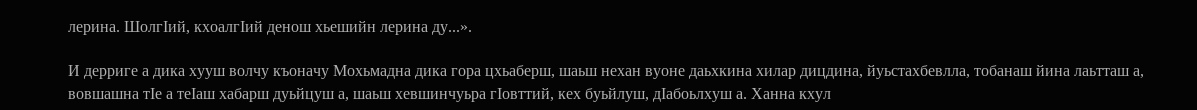лерина. ШолгIий, кхоалгIий денош хьешийн лерина ду...».

И дерриге а дика хууш волчу къоначу Мохьмадна дика гора цхьаберш, шаьш нехан вуоне даьхкина хилар дицдина, йуьстахбевлла, тобанаш йина лаьтташ а, вовшашна тIе а теIаш хабарш дуьйцуш а, шаьш хевшинчуьра гIовттий, кех буьйлуш, дIабоьлхуш а. Ханна кхул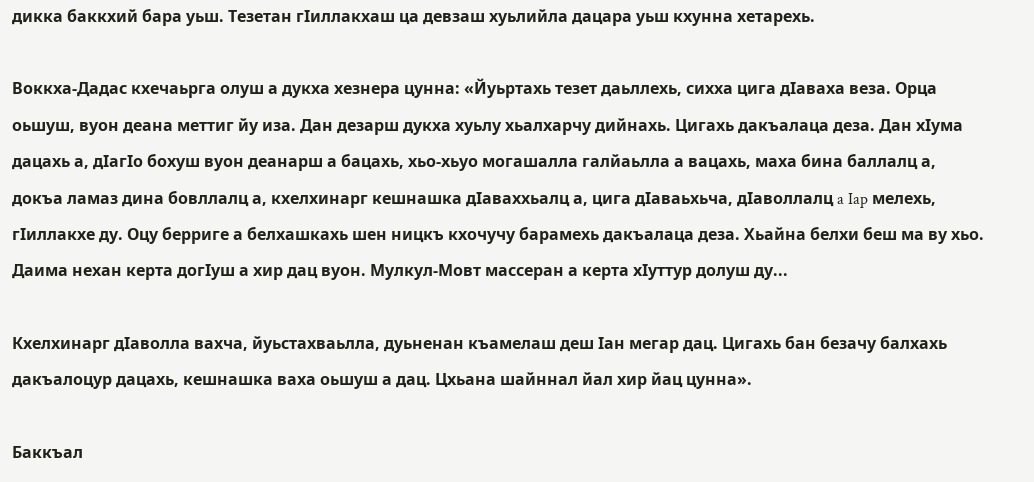дикка баккхий бара уьш. Тезетан гIиллакхаш ца девзаш хуьлийла дацара уьш кхунна хетарехь.

Воккха-Дадас кхечаьрга олуш а дукха хезнера цунна: «Йуьртахь тезет даьллехь, сихха цига дIаваха веза. Орца оьшуш, вуон деана меттиг йу иза. Дан дезарш дукха хуьлу хьалхарчу дийнахь. Цигахь дакъалаца деза. Дан хIума дацахь а, дIагIо бохуш вуон деанарш а бацахь, хьо-хьуо могашалла галйаьлла а вацахь, маха бина баллалц а, докъа ламаз дина бовллалц а, кхелхинарг кешнашка дIаваххьалц а, цига дIаваьхьча, дIаволлалц a Iap мелехь, гIиллакхе ду. Оцу берриге а белхашкахь шен ницкъ кхочучу барамехь дакъалаца деза. Хьайна белхи беш ма ву хьо. Даима нехан керта догIуш а хир дац вуон. Мулкул-Мовт массеран а керта xIуттyp долуш ду...

Кхелхинарг дIаволла вахча, йуьстахваьлла, дуьненан къамелаш деш Iан мегар дац. Цигахь бан безачу балхахь дакъалоцур дацахь, кешнашка ваха оьшуш а дац. Цхьана шайннал йал хир йац цунна».

Баккъал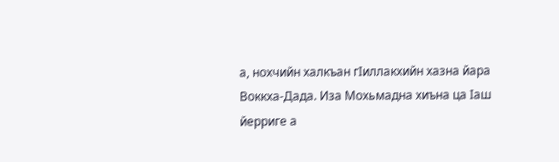а, нохчийн халкъан гIиллакхийн хазна йара Воккха-Дада. Иза Мохьмадна хиъна ца Iаш йерриге а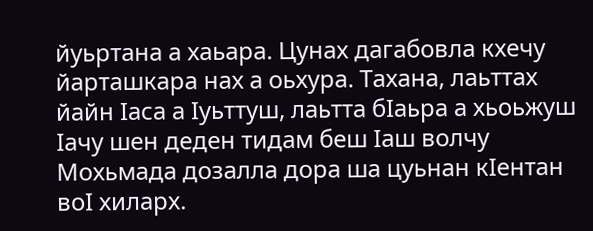йуьртана а хаьара. Цунах дагабовла кхечу йарташкара нах а оьхура. Тахана, лаьттах йайн Iаса а Iуьттуш, лаьтта бIаьра а хьоьжуш Iачу шен деден тидам беш Iаш волчу Мохьмада дозалла дора ша цуьнан кIентан воI хиларх.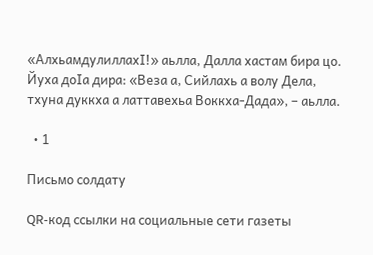«АлхьамдулиллахI!» аьлла, Далла хастам бира цо. Йуха доIа дира: «Веза а, Сийлахь а волу Дела, тхуна дуккха а латтавехьа Воккха-Дада», – аьлла.

  • 1

Письмо солдату

QR-код ссылки на социальные сети газеты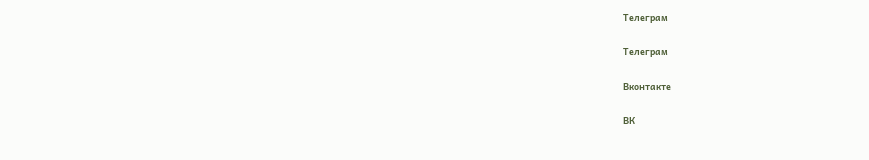Телеграм

Телеграм

Вконтакте

ВК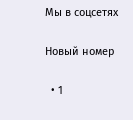Мы в соцсетях

Новый номер

  • 1